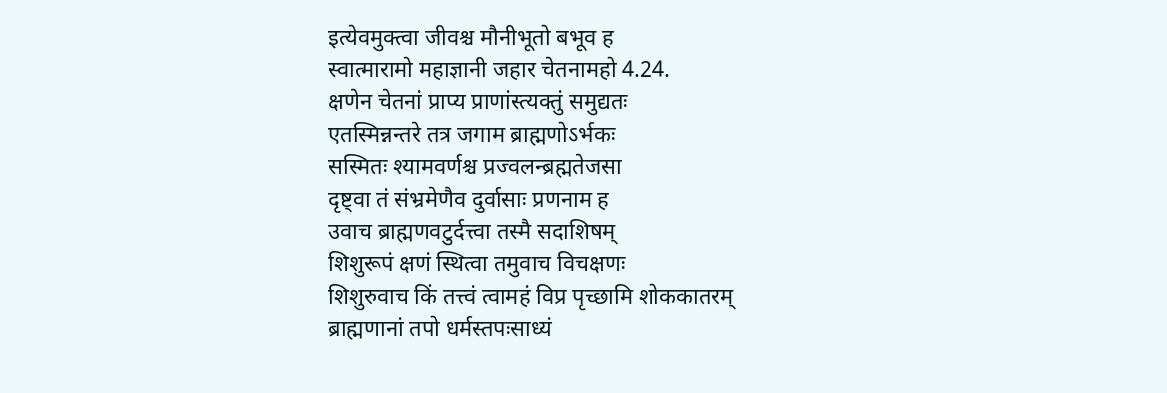इत्येवमुक्त्वा जीवश्च मौनीभूतो बभूव ह
स्वात्मारामो महाज्ञानी जहार चेतनामहो 4.24.
क्षणेन चेतनां प्राप्य प्राणांस्त्यक्तुं समुद्यतः
एतस्मिन्नन्तरे तत्र जगाम ब्राह्मणोऽर्भकः
सस्मितः श्यामवर्णश्च प्रज्वलन्ब्रह्मतेजसा
दृष्ट्वा तं संभ्रमेणैव दुर्वासाः प्रणनाम ह
उवाच ब्राह्मणवटुर्दत्त्वा तस्मै सदाशिषम्
शिशुरूपं क्षणं स्थित्वा तमुवाच विचक्षणः
शिशुरुवाच किं तत्त्वं त्वामहं विप्र पृच्छामि शोककातरम्
ब्राह्मणानां तपो धर्मस्तपःसाध्यं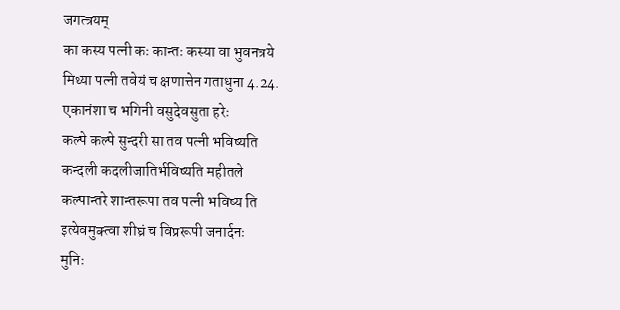जगत्त्रयम्
का कस्य पत्नी कः कान्तः कस्या वा भुवनत्रये
मिथ्या पत्नी तवेयं च क्षणात्तेन गताधुना 4.24.
एकानंशा च भगिनी वसुदेवसुता हरेः
कल्पे कल्पे सुन्दरी सा तव पत्नी भविष्यति
कन्दली कदलीजातिर्भविष्यति महीतले
कल्पान्तरे शान्तरूपा तव पत्नी भविष्य ति
इत्येवमुक्त्वा शीघ्रं च विप्ररूपी जनार्दनः
मुनिः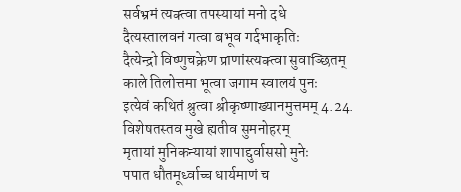सर्वभ्रमं त्यक्त्वा तपस्यायां मनो दधे
दैत्यस्तालवनं गत्वा बभूव गर्दभाकृतिः
दैत्येन्द्रो विष्णुचक्रेण प्राणांस्त्यक्त्वा सुवाञ्छितम्
काले तिलोत्तमा भूत्वा जगाम स्वालयं पुनः
इत्येवं कथितं श्रुत्वा श्रीकृष्णाख्यानमुत्तमम् 4.24.
विशेषतस्तव मुखे ह्यतीव सुमनोहरम्
मृतायां मुनिकन्यायां शापाद्दुर्वाससो मुनेः
पपात धौतमूर्ध्वाच्च धार्यमाणं च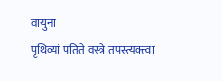वायुना
पृथिव्यां पतिते वस्त्रे तपस्त्यक्त्वा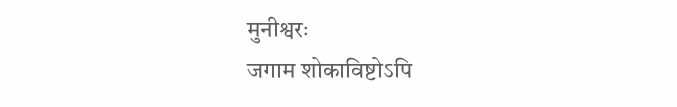मुनीश्वरः
जगाम शोकाविष्टोऽपि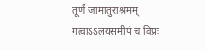तूर्णं जामातुराश्रमम्
गत्वाऽऽलयसमीपं च विप्रः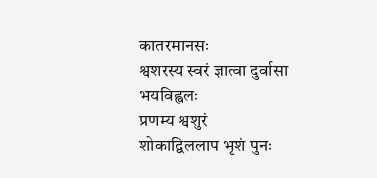कातरमानसः
श्वशरस्य स्वरं ज्ञात्वा दुर्वासा भयविह्वलः
प्रणम्य श्वशुरं शोकाद्विललाप भृशं पुनः